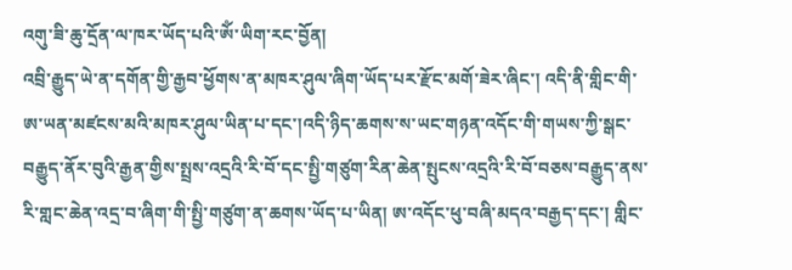འགུ་ཟི་ཆུ་དྲོན་ལ་ཁར་ཡོད་པའི་ༀ་ཡིག་རང་བྱོན།
འབྲི་རྒྱུད་ཡེ་ན་དགོན་གྱི་རྒྱབ་ཕྱོགས་ན་མཁར་ཤུལ་ཞིག་ཡོད་པར་རྫོང་མགོ་ཟེར་ཞིང་། འདི་ནི་གླིང་གི་ཨ་ཡན་མཛངས་མའི་མཁར་ཤུལ་ཡིན་པ་དང་།འདི་ཉིད་ཆགས་ས་ཡང་གཉན་འདོང་གི་གཡས་ཀྱི་སྒང་བརྒྱུད་ནོར་བུའི་རྒྱན་གྱིས་སྤྲས་འདྲའི་རི་བོ་དང་སྤྱི་གཙུག་རིན་ཆེན་སྤུངས་འདྲའི་རི་བོ་བཅས་བརྒྱུད་ནས་རི་གླང་ཆེན་འདྲ་བ་ཞིག་གི་སྤྱི་གཙུག་ན་ཆགས་ཡོད་པ་ཡིན། ཨ་འདོང་ཕུ་བཞི་མདའ་བརྒྱད་དང་། གླིང་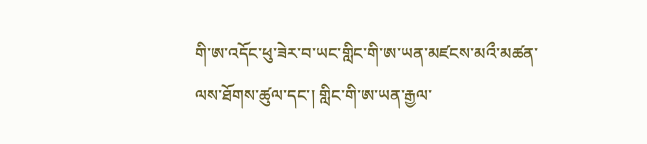གི་ཨ་འདོང་ཕུ་ཟེར་བ་ཡང་གླིང་གི་ཨ་ཡན་མཛངས་མའྀ་མཚན་ལས་ཐོགས་ཚུལ་དང་། གླིང་གི་ཨ་ཡན་རྒྱལ་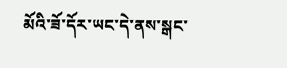མོའི་ཟོ་དོར་ཡང་དེ་ནས་སྒང་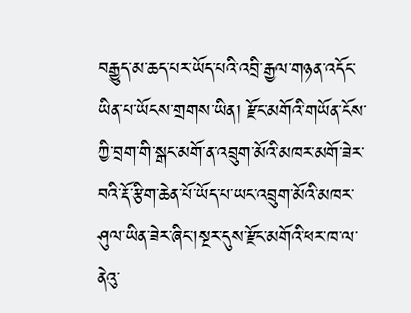བརྒྱུད་མ་ཆད་པར་ཡོད་པའི་འབྲི་རྒྱལ་གཉན་འདོང་ཡིན་པ་ཡོངས་གྲགས་ཡིན། རྫོང་མགོའི་གཡོན་ངོས་ཀྱི་བྲག་གི་སྒང་མགོ་ན་འབྲུག་མོའི་མཁར་མགོ་ཟེར་བའི་རྡོ་རྩིག་ཆེན་པོ་ཡོད་པ་ཡང་འབྲུག་མོའི་མཁར་ཤུལ་ཡིན་ཟེར་ཞིང་།སྔར་དུས་རྫོང་མགོའི་ཕར་ཁ་ལ་ནེའུ་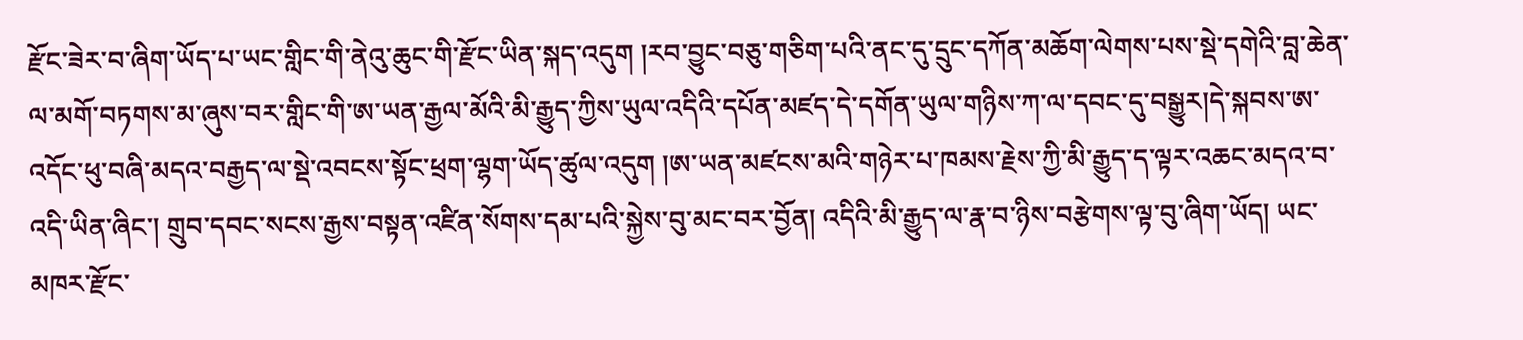རྫོང་ཟེར་བ་ཞིག་ཡོད་པ་ཡང་གླིང་གི་ནེའུ་ཆུང་གི་རྫོང་ཡིན་སྐད་འདུག །རབ་བྱུང་བཅུ་གཅིག་པའི་ནང་དུ་དྲུང་དཀོན་མཆོག་ལེགས་པས་སྡེ་དགེའི་བླ་ཆེན་ལ་མགོ་བཏགས་མ་ཞུས་བར་གླིང་གི་ཨ་ཡན་རྒྱལ་མོའི་མི་རྒྱུད་ཀྱིས་ཡུལ་འདིའི་དཔོན་མཛད་དེ་དགོན་ཡུལ་གཉིས་ཀ་ལ་དབང་དུ་བསྒྱུར།དེ་སྐབས་ཨ་འདོང་ཕུ་བཞི་མདའ་བརྒྱད་ལ་སྡེ་འབངས་སྟོང་ཕྲག་ལྷག་ཡོད་ཚུལ་འདུག །ཨ་ཡན་མཛངས་མའི་གཉེར་པ་ཁམས་རྗེས་ཀྱི་མི་རྒྱུད་ད་ལྟར་འཆང་མདའ་བ་འདི་ཡིན་ཞིང་། གྲུབ་དབང་སངས་རྒྱས་བསྟན་འཛིན་སོགས་དམ་པའི་སྐྱེས་བུ་མང་བར་བྱོན། འདིའི་མི་རྒྱུད་ལ་རྣ་བ་ཉིས་བརྩེགས་ལྟ་བུ་ཞིག་ཡོད། ཡང་མཁར་རྫོང་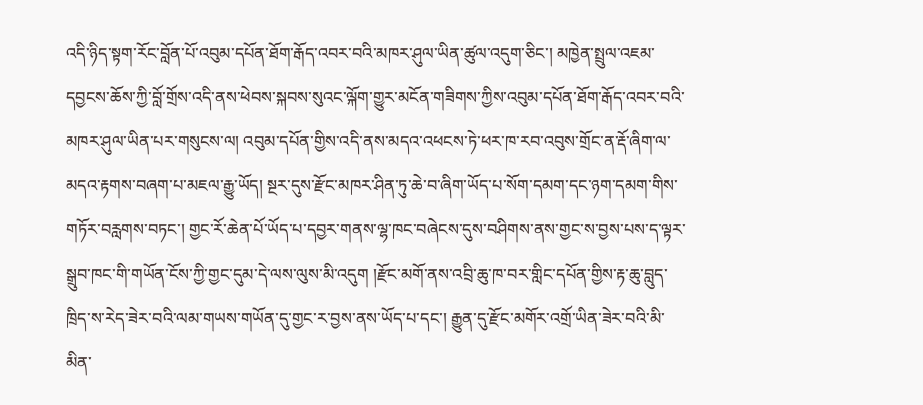འདི་ཉིད་སྟག་རོང་བློན་པོ་འབུམ་དཔོན་ཐོག་རྒོད་འབར་བའི་མཁར་ཤུལ་ཡིན་ཚུལ་འདུག་ཅིང་། མཁྱེན་སྤྲུལ་འཇམ་དབྱངས་ཆོས་ཀྱི་བློ་གྲོས་འདི་ནས་ཕེབས་སྐབས་སུའང་ལྐོག་གྱུར་མངོན་གཟིགས་ཀྱིས་འབུམ་དཔོན་ཐོག་རྒོད་འབར་བའི་མཁར་ཤུལ་ཡིན་པར་གསུངས་ལ། འབུམ་དཔོན་གྱིས་འདི་ནས་མདའ་འཕངས་ཏེ་ཕར་ཁ་རབ་འབུས་གྲོང་ན་རྡོ་ཞིག་ལ་མདའ་རྟགས་བཞག་པ་མཇལ་རྒྱུ་ཡོད། སྔར་དུས་རྫོང་མཁར་ཤིན་ཏུ་ཆེ་བ་ཞིག་ཡོད་པ་སོག་དམག་དང་ཉག་དམག་གིས་གཏོར་བརླགས་བཏང་། གྱང་རོ་ཆེན་པོ་ཡོད་པ་དབྱར་གནས་ལྷ་ཁང་བཞེངས་དུས་བཤིགས་ནས་གྱང་ས་བྱས་པས་ད་ལྟར་སྒྲུབ་ཁང་གི་གཡོན་ངོས་ཀྱི་གྱང་དུམ་དེ་ལས་ལུས་མི་འདུག །རྫོང་མགོ་ནས་འབྲི་ཆུ་ཁ་བར་གླིང་དཔོན་གྱིས་རྟ་ཆུ་བླུད་ཁྲིད་ས་རེད་ཟེར་བའི་ལམ་གཡས་གཡོན་དུ་གྱང་ར་བྱས་ནས་ཡོད་པ་དང་། རྒྱུན་དུ་རྫོང་མགོར་འགྲོ་ཡིན་ཟེར་བའི་མི་མིན་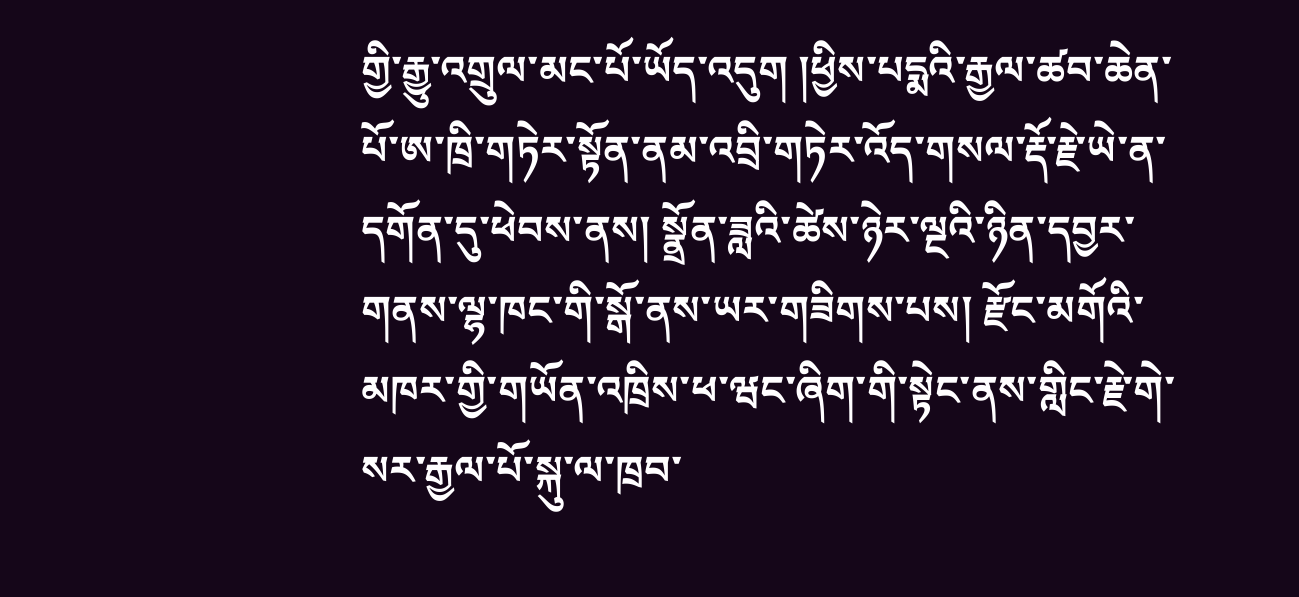གྱི་རྒྱུ་འགྲུལ་མང་པོ་ཡོད་འདུག །ཕྱིས་པདྨའི་རྒྱལ་ཚབ་ཆེན་པོ་ཨ་ཁྲི་གཏེར་སྟོན་ནམ་འབྲི་གཏེར་འོད་གསལ་རྡོ་རྗེ་ཡེ་ན་དགོན་དུ་ཕེབས་ནས། སྣྲོན་ཟླའི་ཚེས་ཉེར་ལྔའི་ཉིན་དབྱར་གནས་ལྷ་ཁང་གི་སྒོ་ནས་ཡར་གཟིགས་པས། རྫོང་མགོའི་མཁར་གྱི་གཡོན་འཁྲིས་ཕ་ཝང་ཞིག་གི་སྟེང་ནས་གླིང་རྗེ་གེ་སར་རྒྱལ་པོ་སྐུ་ལ་ཁྲབ་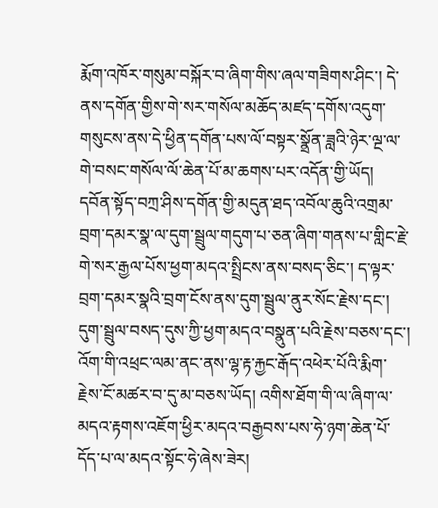རྨོག་འཁོར་གསུམ་བསྐོར་བ་ཞིག་གིས་ཞལ་གཟིགས་ཤིང་། དེ་ནས་དགོན་གྱིས་གེ་སར་གསོལ་མཆོད་མཛད་དགོས་འདུག་གསུངས་ནས་དེ་ཕྱིན་དགོན་པས་ལོ་བསྟར་སྣྲོན་ཟླའི་ཉེར་ལྔ་ལ་གེ་བསང་གསོལ་ལོ་ཆེན་པོ་མ་ཆགས་པར་འདོན་གྱི་ཡོད།
དབོན་སྟོད་བཀྲ་ཤིས་དགོན་གྱི་མདུན་ཐད་འབོལ་ཆུའི་འགྲམ་བྲག་དམར་སྣ་ལ་དུག་སྦྲུལ་གདུག་པ་ཅན་ཞིག་གནས་པ་གླིང་རྗེ་གེ་སར་རྒྱལ་པོས་ཕྱག་མདའ་སྤྲིངས་ནས་བསད་ཅིང་། ད་ལྟར་བྲག་དམར་སྣའི་བྲག་ངོས་ནས་དུག་སྦྲུལ་ནུར་སོང་རྗེས་དང་། དུག་སྦྲུལ་བསད་དུས་ཀྱི་ཕྱག་མདའ་བསྣུན་པའི་རྗེས་བཅས་དང་། འོག་གི་འཕྲང་ལམ་ནང་ནས་ལྷ་རྟ་རྐྱང་རྒོད་འཕེར་པོའི་རྨིག་རྗེས་ངོ་མཚར་བ་དུ་མ་བཅས་ཡོད། འགིས་ཐོག་གི་ལ་ཞིག་ལ་མདའ་རྟགས་འཇོག་ཕྱིར་མདའ་བརྒྱབས་པས་ཧེ་ཉག་ཆེན་པོ་དོད་པ་ལ་མདའ་སྟོང་ཧེ་ཞེས་ཟེར།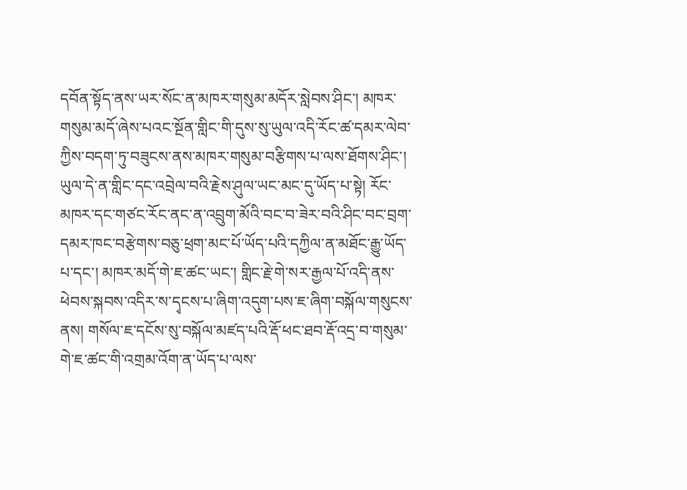དབོན་སྟོད་ནས་ཡར་སོང་ན་མཁར་གསུམ་མདོར་སླེབས་ཤིང་། མཁར་གསུམ་མདོ་ཞེས་པའང་སྔོན་གླིང་གི་དུས་སུ་ཡུལ་འདི་རོང་ཚ་དམར་ལེབ་ཀྱིས་བདག་ཏུ་བཟུངས་ནས་མཁར་གསུམ་བརྩིགས་པ་ལས་ཐོགས་ཤིང་། ཡུལ་དེ་ན་གླིང་དང་འབྲེལ་བའི་རྗེས་ཤུལ་ཡང་མང་དུ་ཡོད་པ་སྟེ། རོང་མཁར་དང་གཙང་རོང་ནང་ན་འབྲུག་མོའི་བང་བ་ཟེར་བའི་ཤིང་བང་བྲག་དམར་ཁང་བརྩེགས་བཅུ་ཕྲག་མང་པོ་ཡོད་པའི་དཀྱིལ་ན་མཐོང་རྒྱུ་ཡོད་པ་དང་། མཁར་མདོ་གེ་ཇ་ཚང་ཡང་། གླིང་རྗེ་གེ་སར་རྒྱལ་པོ་འདི་ནས་ཕེབས་སྐབས་འདིར་ས་དྭངས་པ་ཞིག་འདུག་པས་ཇ་ཞིག་བསྐོལ་གསུངས་ནས། གསོལ་ཇ་དངོས་སུ་བསྐོལ་མཛད་པའི་རྡོ་ཕང་ཐབ་རྡོ་འདྲ་བ་གསུམ་གེ་ཇ་ཚང་གི་འགྲམ་འོག་ན་ཡོད་པ་ལས་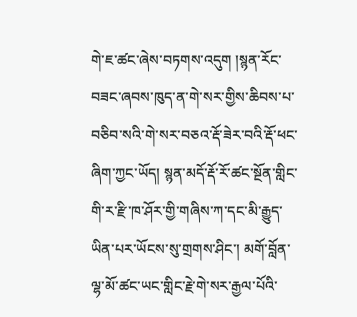གེ་ཇ་ཚང་ཞེས་བཏགས་འདུག །སྙན་རོང་བཟང་ཞབས་ཁུད་ན་གེ་སར་གྱིས་ཆིབས་པ་བཅིབ་སའི་གེ་སར་བཅའ་རྡོ་ཟེར་བའི་རྡོ་ཕང་ཞིག་ཀྱང་ཡོད། སྙན་མདོ་རྡོ་རོ་ཚང་སྔོན་གླིང་གི་ར་རྫི་ཁ་ཤོར་གྱི་གཞིས་ཀ་དང་མི་རྒྱུད་ཡིན་པར་ཡོངས་སུ་གྲགས་ཤིང་། མགོ་བློན་ལྷ་མོ་ཚང་ཡང་གླིང་རྗེ་གེ་སར་རྒྱལ་པོའི་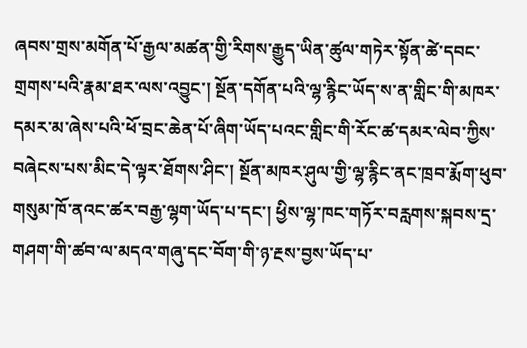ཞབས་གྲས་མགོན་པོ་རྒྱལ་མཚན་གྱི་རིགས་རྒྱུད་ཡིན་ཚུལ་གཏེར་སྟོན་ཚེ་དབང་གྲགས་པའི་རྣམ་ཐར་ལས་འབྱུང་། སྔོན་དགོན་པའི་ལྷ་རྙིང་ཡོད་ས་ན་གླིང་གི་མཁར་དམར་མ་ཞེས་པའི་ཕོ་བྲང་ཆེན་པོ་ཞིག་ཡོད་པའང་གླིང་གི་རོང་ཚ་དམར་ལེབ་ཀྱིས་བཞེངས་པས་མིང་དེ་ལྟར་ཐོགས་ཤིང་། སྔོན་མཁར་ཤུལ་གྱི་ལྷ་རྙིང་ནང་ཁྲབ་རྨོག་ཕུབ་གསུམ་ཁོ་ནའང་ཚར་བརྒྱ་ལྷག་ཡོད་པ་དང་། ཕྱིས་ལྷ་ཁང་གཏོར་བརླགས་སྐབས་དྲ་གཤག་གི་ཚབ་ལ་མདའ་གཞུ་དང་བོག་གི་ཉ་རྔས་བྱས་ཡོད་པ་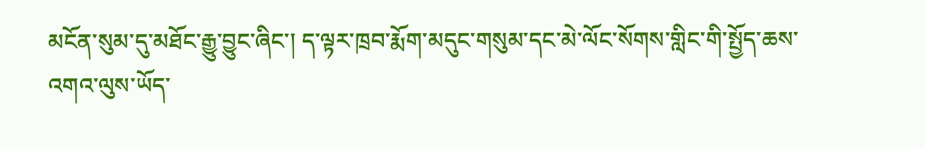མངོན་སུམ་དུ་མཐོང་རྒྱུ་བྱུང་ཞིང་། ད་ལྟར་ཁྲབ་རྨོག་མདུང་གསུམ་དང་མེ་ལོང་སོགས་གླིང་གི་སྤྱོད་ཆས་འགའ་ལུས་ཡོད་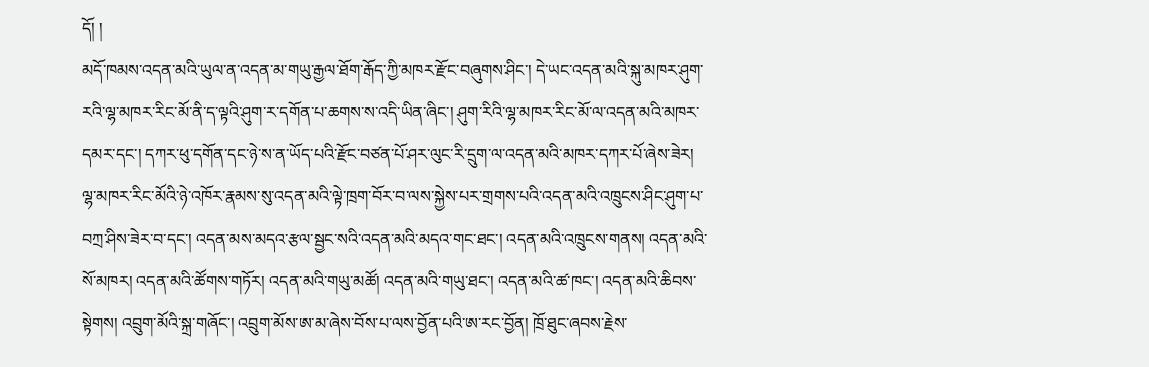དོ། །
མདོ་ཁམས་འདན་མའི་ཡུལ་ན་འདན་མ་གཡུ་རྒྱལ་ཐོག་རྒོད་ཀྱི་མཁར་རྫོང་བཞུགས་ཤིང་། དེ་ཡང་འདན་མའི་སྐུ་མཁར་ཤུག་རའི་ལྷ་མཁར་རིང་མོ་ནི་ད་ལྟའི་ཤུག་ར་དགོན་པ་ཆགས་ས་འདི་ཡིན་ཞིང་། ཤུག་རིའི་ལྷ་མཁར་རིང་མོ་ལ་འདན་མའི་མཁར་དམར་དང་། དཀར་ཕུ་དགོན་དང་ཉེ་ས་ན་ཡོད་པའི་རྫོང་བཙན་པོ་ཤར་ལུང་རི་དྲུག་ལ་འདན་མའི་མཁར་དཀར་པོ་ཞེས་ཟེར། ལྷ་མཁར་རིང་མོའི་ཉེ་འཁོར་རྣམས་སུ་འདན་མའི་ལྟེ་ཁྲག་བོར་བ་ལས་སྐྱེས་པར་གྲགས་པའི་འདན་མའི་འཁྲུངས་ཤིང་ཤུག་པ་བཀྲ་ཤིས་ཟེར་བ་དང་། འདན་མས་མདའ་རྩལ་སྦྱང་སའི་འདན་མའི་མདའ་གང་ཐང་། འདན་མའི་འཁྲུངས་གནས། འདན་མའི་སོ་མཁར། འདན་མའི་ཚོགས་གཏོར། འདན་མའི་གཡུ་མཚོ། འདན་མའི་གཡུ་ཐང་། འདན་མའི་ཚ་ཁང་། འདན་མའི་ཆིབས་སྟེགས། འབྲུག་མོའི་སྐྲ་གཞོང་། འབྲུག་མོས་ཨ་མ་ཞེས་བོས་པ་ལས་བྱོན་པའི་ཨ་རང་བྱོན། ཁྲོ་ཐུང་ཞབས་རྗེས་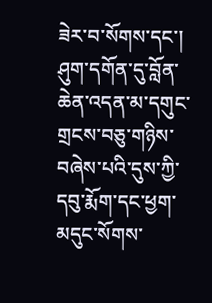ཟེར་བ་སོགས་དང་། ཤུག་དགོན་དུ་བློན་ཆེན་འདན་མ་དགུང་གྲངས་བཅུ་གཉིས་བཞེས་པའི་དུས་ཀྱི་དབུ་རྨོག་དང་ཕྱག་མདུང་སོགས་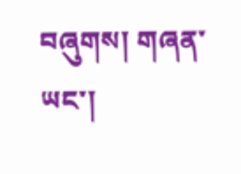བཞུགས། གཞན་ཡང་།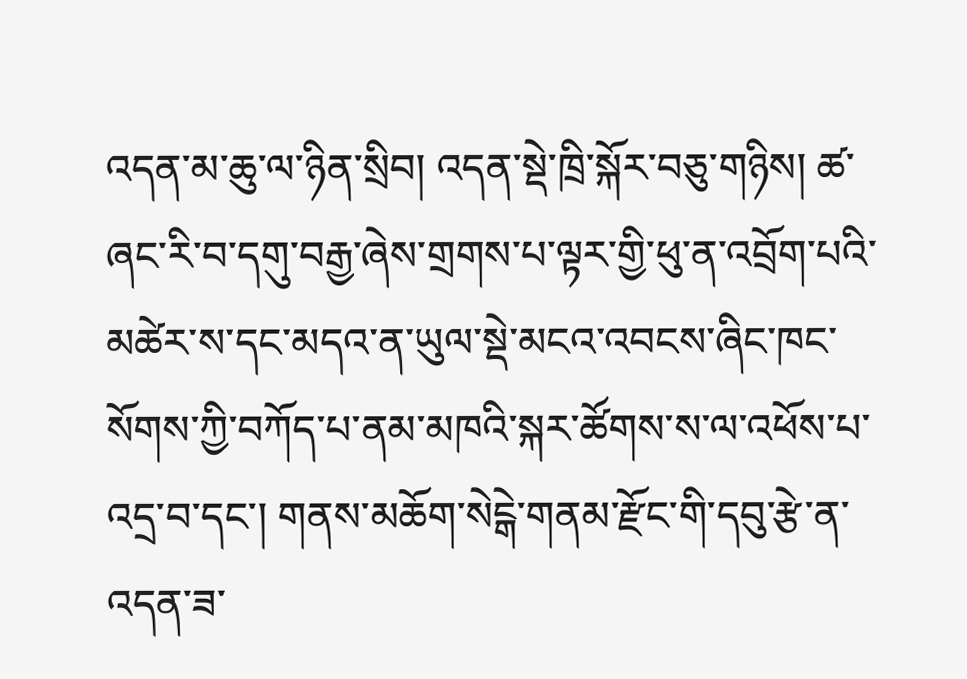འདན་མ་ཆུ་ལ་ཉིན་སྲིབ། འདན་སྡེ་ཁྲི་སྐོར་བཅུ་གཉིས། ཚ་ཞང་རི་བ་དགུ་བརྒྱ་ཞེས་གྲགས་པ་ལྟར་གྱི་ཕུ་ན་འབྲོག་པའི་མཚེར་ས་དང་མདའ་ན་ཡུལ་སྡེ་མངའ་འབངས་ཞིང་ཁང་སོགས་ཀྱི་བཀོད་པ་ནམ་མཁའི་སྐར་ཚོགས་ས་ལ་འཕོས་པ་འདྲ་བ་དང་། གནས་མཆོག་སེངྒེ་གནམ་རྫོང་གི་དབུ་རྩེ་ན་འདན་ཟ་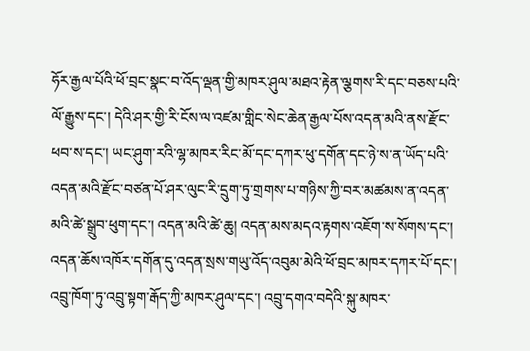ཧོར་རྒྱལ་པོའི་ཕོ་བྲང་སྣང་བ་འོད་ལྡན་གྱི་མཁར་ཤུལ་མཐའ་རྟེན་ལྕགས་རི་དང་བཅས་པའི་ལོ་རྒྱུས་དང་། དེའི་ཤར་གྱི་རི་ངོས་ལ་འཛམ་གླིང་སེང་ཆེན་རྒྱལ་པོས་འདན་མའི་ནས་རྫོང་ཕབ་ས་དང་། ཡང་ཤུག་རའི་ལྷ་མཁར་རིང་མོ་དང་དཀར་ཕུ་དགོན་དང་ཉེ་ས་ན་ཡོད་པའི་འདན་མའི་རྫོང་བཙན་པོ་ཤར་ལུང་རི་དྲུག་ཏུ་གྲགས་པ་གཉིས་ཀྱི་བར་མཚམས་ན་འདན་མའི་ཚེ་སྒྲུབ་ཕུག་དང་། འདན་མའི་ཚེ་ཆུ། འདན་མས་མདའ་རྟགས་འཇོག་ས་སོགས་དང་། འདན་ཆོས་འཁོར་དགོན་དུ་འདན་སྲས་གཡུ་འོད་འབུམ་མེའི་ཕོ་བྲང་མཁར་དཀར་པོ་དང་། འབྲུ་ཁོག་ཏུ་འབྲུ་སྟག་རྒོད་ཀྱི་མཁར་ཤུལ་དང་། འབྲུ་དགའ་བདེའི་སྐུ་མཁར་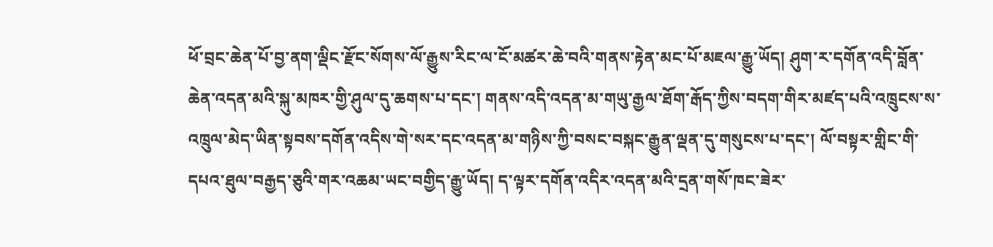ཕོ་བྲང་ཆེན་པོ་བྱ་ནག་ལྡིང་རྫོང་སོགས་ལོ་རྒྱུས་རིང་ལ་ངོ་མཚར་ཆེ་བའི་གནས་རྟེན་མང་པོ་མཇལ་རྒྱུ་ཡོད། ཤུག་ར་དགོན་འདི་བློན་ཆེན་འདན་མའི་སྐུ་མཁར་གྱི་ཤུལ་དུ་ཆགས་པ་དང་། གནས་འདི་འདན་མ་གཡུ་རྒྱལ་ཐོག་རྒོད་ཀྱིས་བདག་གིར་མཛད་པའི་འཁྲུངས་ས་འཁྲུལ་མེད་ཡིན་སྟབས་དགོན་འདིས་གེ་སར་དང་འདན་མ་གཉིས་ཀྱི་བསང་བསྐང་རྒྱུན་ལྡན་དུ་གསུངས་པ་དང་། ལོ་བསྟར་གླིང་གི་དཔའ་ཐུལ་བརྒྱད་ཅུའི་གར་འཆམ་ཡང་བགྱིད་རྒྱུ་ཡོད། ད་ལྟར་དགོན་འདིར་འདན་མའི་དྲན་གསོ་ཁང་ཟེར་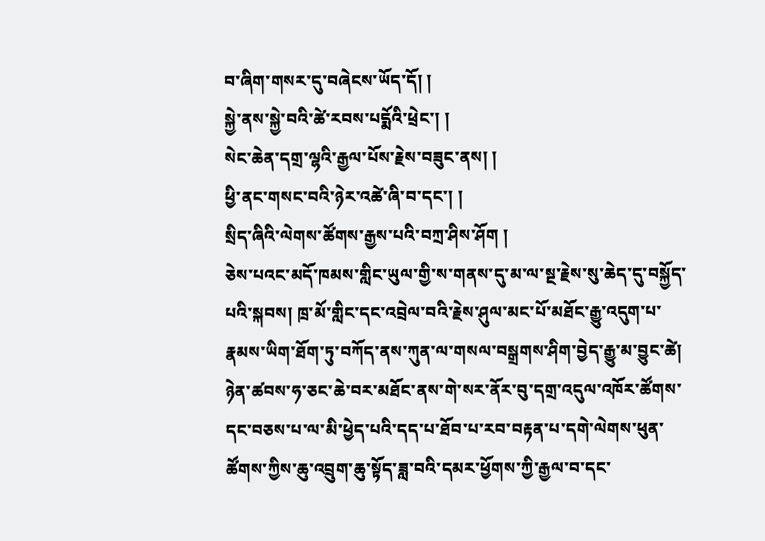བ་ཞིག་གསར་དུ་བཞེངས་ཡོད་དོ། །
སྐྱེ་ནས་སྐྱེ་བའི་ཚེ་རབས་པདྨོའི་ཕྲེང་། །
སེང་ཆེན་དགྲ་ལྷའི་རྒྱལ་པོས་རྗེས་བཟུང་ནས། །
ཕྱི་ནང་གསང་བའི་ཉེར་འཚེ་ཞི་བ་དང་། །
སྲིད་ཞིའི་ལེགས་ཚོགས་རྒྱས་པའི་བཀྲ་ཤིས་ཤོག །
ཅེས་པའང་མདོ་ཁམས་གླིང་ཡུལ་གྱི་ས་གནས་དུ་མ་ལ་སྔ་རྗེས་སུ་ཆེད་དུ་བསྐྱོད་པའི་སྐབས། ཁྲ་མོ་གླིང་དང་འབྲེལ་བའི་རྗེས་ཤུལ་མང་པོ་མཐོང་རྒྱུ་འདུག་པ་རྣམས་ཡིག་ཐོག་ཏུ་བཀོད་ནས་ཀུན་ལ་གསལ་བསྒྲགས་ཤིག་བྱེད་རྒྱུ་མ་བྱུང་ཚེ། ཉེན་ཚབས་ཧ་ཅང་ཆེ་བར་མཐོང་ནས་གེ་སར་ནོར་བུ་དགྲ་འདུལ་འཁོར་ཚོགས་དང་བཅས་པ་ལ་མི་ཕྱེད་པའི་དད་པ་ཐོབ་པ་རབ་བརྟན་པ་དགེ་ལེགས་ཕུན་ཚོགས་ཀྱིས་ཆུ་འབྲུག་ཆུ་སྟོད་ཟླ་བའི་དམར་ཕྱོགས་ཀྱི་རྒྱལ་བ་དང་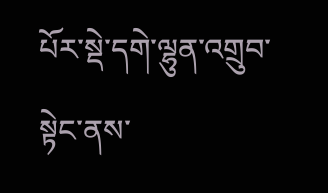པོར་སྡེ་དགེ་ལྷུན་འགྲུབ་སྟེང་ནས་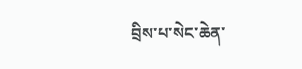བྲིས་པ་སེང་ཆེན་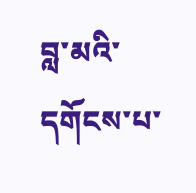བླ་མའི་དགོངས་པ་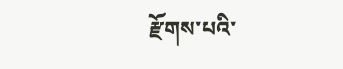རྫོགས་པའི་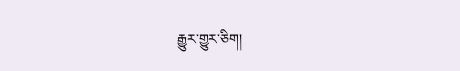རྒྱུར་གྱུར་ཅིག།